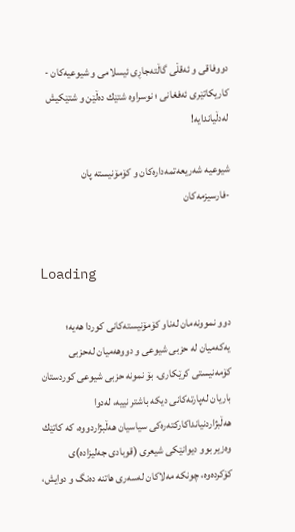دووفاقی و ئه‌قڵی گاڵته‌جاڕی ئیسلامی و شیوعیه‌كان - كاریكاتێری ئه‌فغانی ؛ نوسراوه‌ شتێك ده‌ڵێن و شتێكیش له‌دڵیاندایه‌!

شیوعیه‌ شه‌ریعه‌تمه‌داره‌كان‌ و كۆمۆنیسته‌ پان -فارسیزمه‌كان


Loading

دوو نموونەمان لەناو کۆمۆنیستەکانی کوردا هەیە؛ یەکەمیان لە‌ حزبی شیوعی و دووهەمیان لە‌حزبی کۆمەنیستی کرێکاری. بۆ نمونە حزبی شیوعی كوردستان باریان له‌پارته‌كانی دیكه‌ باشتر نییه، له‌دوا هه‌ڵبژاردنیانداكاركته‌ره‌كی سیاسیان هه‌ڵبژاردووه‌‌، كه ‌كاتێك وه‌زیر بوو دیوانێكی شیعری (قوبادی جه‌لیزاده)ی كۆكرده‌وه‌، چونكه‌ مه‌لاكان له‌سه‌ری هاتنه‌ ده‌نگ و دوایش،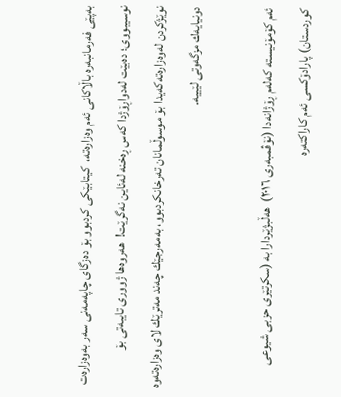به‌پێی فه‌رمانبەرە باڵاكانی ئه‌م وه‌زاره‌ته‌،  كیتابێكی كردبوو بۆ ده‌زگای چاپه‌مه‌نی سه‌ر به‌وه‌زاره‌ت نوسیبووی؛ ده‌بێت له‌دواڕۆژدا كه‌س ڕه‌خنه‌ له‌ئاین نه‌گرێت!  هه‌روه‌ها ژووری تایبه‌تی بۆ نوێژكردن له‌وه‌زاره‌ته‌كه‌یدا بۆ موسوڵمانان ته‌رخانكردبوو، به‌مه‌رجێك چه‌ند مه‌ترێك لای وه‌زاره‌ته‌وه‌ دونیایه‌ك مزگه‌وتی لێییه‌.

ئه‌م كۆمۆنیسته‌ كه‌لەم ڕۆژانەدا (نۆڤمبەری ٢٠١٦)  هه‌ڵبژێردارا به‌ (سكرتێری حزبی شیوعی كوردستان) پارادۆكسی ئه‌م كاراكته‌ره‌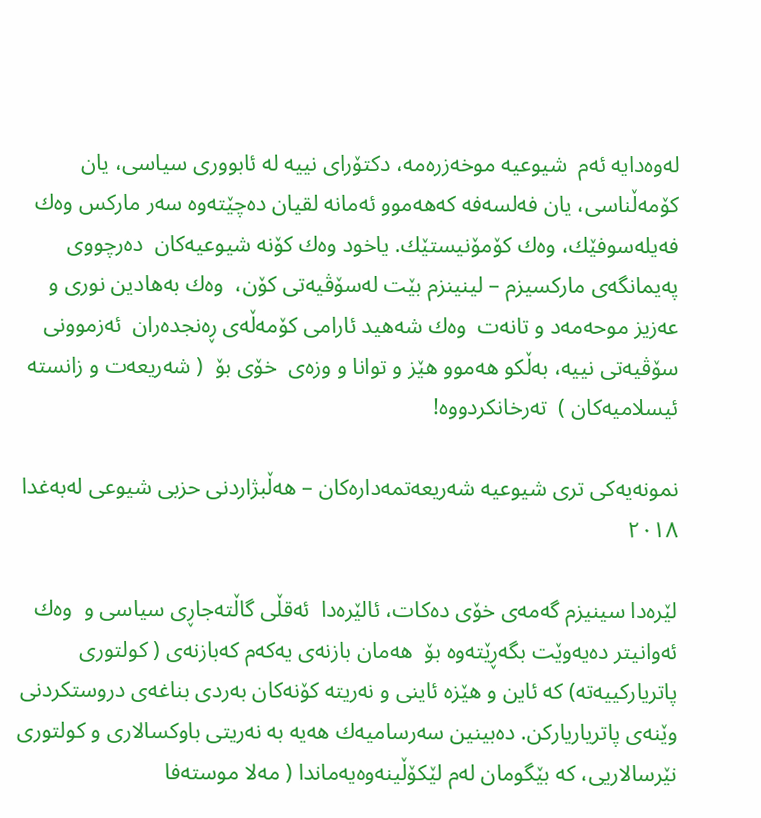له‌وه‌دایه‌ ئه‌م  شیوعیه‌ موخه‌زره‌مه‌، دكتۆرای نییه‌ له‌ ئابووری سیاسی، یان كۆمه‌ڵناسی، یان فه‌لسه‌فه‌ كه‌هه‌موو ئه‌مانه‌ لقیان ده‌چێته‌وه‌ سه‌ر ماركس وه‌ك فه‌یله‌سوفێك، وه‌ك كۆمۆنیستێك. یاخود وه‌ك كۆنه‌ شیوعیه‌كان  ده‌رچووی په‌یمانگه‌ی ماركسیزم – لینینزم بێت له‌سۆڤیه‌تی كۆن،  وه‌ك به‌هادین نوری و عه‌زیز موحه‌مه‌د و تانه‌ت  وه‌ك شه‌هید ئارامی كۆمه‌ڵه‌ی ڕه‌نجده‌ران  ئه‌زموونی سۆڤیه‌تی نییه‌، به‌ڵكو هه‌موو هێز و توانا و وزه‌ی  خۆی بۆ  ( شه‌ریعه‌ت و زانسته‌ ئیسلامیه‌كان )  ته‌رخانكردووه!

نمونه‌یه‌كی تری شیوعیه‌ شه‌ریعه‌تمه‌داره‌كان – هه‌ڵبژاردنی حزبی شیوعی له‌به‌غدا ٢٠١٨

لێره‌دا سینیزم گه‌مه‌ی خۆی ده‌كات، ئالێره‌دا  ئه‌قڵی گاڵته‌جاڕی سیاسی و  وه‌ك ئه‌وانیتر ده‌یه‌وێت بگه‌ڕێته‌وه‌ ‌بۆ  هه‌مان بازنه‌ی یه‌كه‌م كه‌بازنه‌ی ( كولتوری  پاتریاركییه‌ته‌) كه‌ ئاین و هێزه‌ ئاینی و نه‌ریته‌ كۆنه‌كان به‌ردی بناغه‌ی دروستكردنی وێنه‌ی پاتریاریاركن. ده‌بینین سه‌رسامیه‌ك هه‌یه‌ به‌ نه‌ریتی باوكسالاری و كولتوری نێرسالاریی، كه‌ بێگومان له‌م لێكۆڵینه‌وه‌یه‌ماندا ( مه‌لا موسته‌فا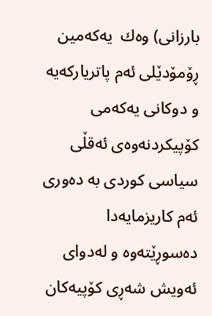بارزانی) وه‌ك  یه‌كه‌مین ڕۆمۆدێلی ئه‌م پاتریاركه‌یه‌  و دوكانی یه‌كه‌می  كۆپیكردنه‌وه‌ی ئه‌قڵی سیاسی كوردی به‌ ده‌وری ئه‌م كاریزمایه‌دا  ده‌سوڕێته‌وه‌ و له‌دوای ئه‌ویش شه‌ڕی كۆپیه‌كان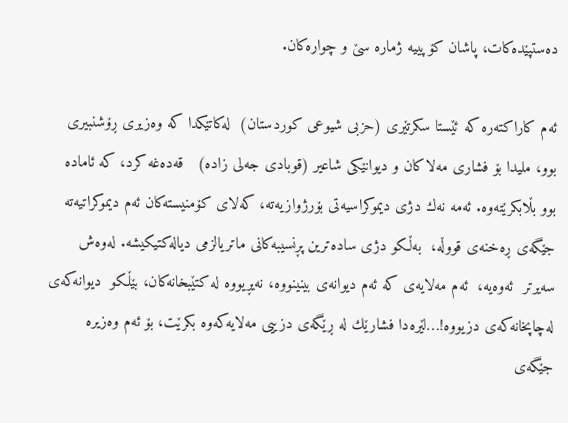ده‌ستپێده‌كات، پاشان كۆپییه‌ ژماره‌ سێ و چواره‌كان.

ئه‌م كاراكته‌ره‌ كه‌ ئێستا سكرتێری (حزبی شیوعی كوردستان)  له‌كاتێكدا كه‌ وه‌زیری ڕۆشنبیری بوو، ملیدا بۆ فشاری مه‌لاكان و دیوانێكی شاعیر (قوبادی جه‌لی زاده‌)   قه‌ده‌غه‌ كرد، كه ئاماده‌ بوو بڵابكرێته‌وه‌. ئه‌مه‌ نه‌ك دژی دیموكراسیه‌تی بۆرژوازیه‌ته‌، كه‌لای كۆمنیسته‌كان ئه‌م دیموكراتیه‌ته‌ جێگه‌ی ڕه‌خنه‌ی قووڵه‌،  به‌ڵكو دژی ساده‌ترین پڕنسیبه‌كانی ماتریالزمی دیاله‌كتیكیشه‌‌. له‌وه‌ش سه‌یرتر  ئه‌وه‌یه‌، ‌ ئه‌م مه‌لایه‌ی كه‌ ئه‌م‌ دیوانه‌ی بینینووه‌، نه‌یڕیووه‌ له‌ كتێبخانه‌كان، بێڵكو  دیوانه‌كه‌ی له‌چاپخانه‌كه‌ی‌ دزیووه!…لێره‌دا فشارێك له‌ ڕێگه‌ی دزییی مه‌لایه‌كه‌وه‌ بكرێت، بۆ ئه‌م وه‌زیره‌ جێگه‌ی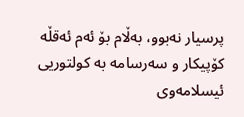پرسیار نه‌بوو، به‌ڵام بۆ ئه‌م ئه‌قڵه‌ كۆپیكار و سه‌رسامه‌ به‌ كولتوریی ئیسلامه‌وی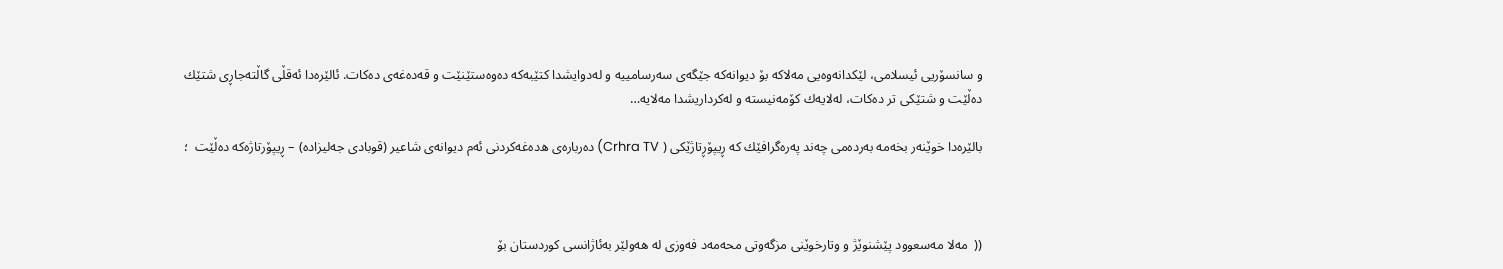و سانسۆریی ئیسلامی، لێكدانه‌وه‌یی مه‌لاكه‌ بۆ دیوانه‌كه‌ جێگه‌ی سه‌رسامییه‌ و له‌دوایشدا كتێبه‌كه‌ ده‌وه‌ستێنێت و قه‌ده‌غه‌ی ده‌كات. ئالێره‌دا ئه‌قڵی گاڵته‌جاڕی شتێك ده‌ڵێت و شتێكی تر ده‌كات، له‌لایه‌ك كۆمه‌نیسته‌ و له‌كرداریشدا مه‌لایه‌…

بالێره‌دا خوێنه‌ر بخه‌مه‌ به‌رده‌می چه‌ند په‌ره‌گرافێك كه‌ ڕیپۆڕتاژێكی ( Crhra TV) ده‌رباره‌ی ه‌ده‌غه‌كردنی ئه‌م دیوانه‌ی شاعیر (قوبادی جه‌لیزاده‌) – ڕیپۆرتاژه‌كه‌ ده‌ڵێت  ؛



((  مه‌لا مه‌سعوود پێشنوێژ و وتارخوێنی مزگه‌وتی محه‌مه‌د فه‌وزی له‌ هه‌ولێر به‌ئاژانسی كوردستان بۆ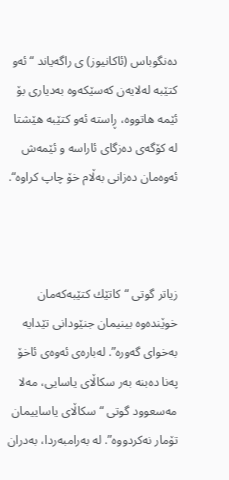ده‌نگوباس (ئاكانیوز) ی راگه‌یاند “ئه‌و كتێبه‌ له‌لایه‌ن كه‌سێكه‌وه‌ به‌دیاری بۆ ئێمه‌ هاتووه‌، ڕاسته‌ ئه‌و كتێبه‌ هێشتا له‌ كۆگه‌ی ده‌زگای ئاراسه‌ و ئێمه‌ش ئه‌وه‌مان ده‌زانی به‌ڵام خۆ چاپ كراوه‌“.



زیاتر گوتی “كاتێك كتێبه‌كه‌مان خوێنده‌وه‌ بینیمان جنێودانی تێدایه‌ به‌خوای گه‌وره‌”. له‌باره‌ی ئه‌وه‌ی ئاخۆ په‌نا ده‌بنه‌ به‌ر سكاڵای یاسایی، مه‌لا مه‌سعوود گوتی “سكاڵای یاساییمان تۆمار نه‌كردووه‌”. له‌ به‌رامبه‌ردا، به‌دران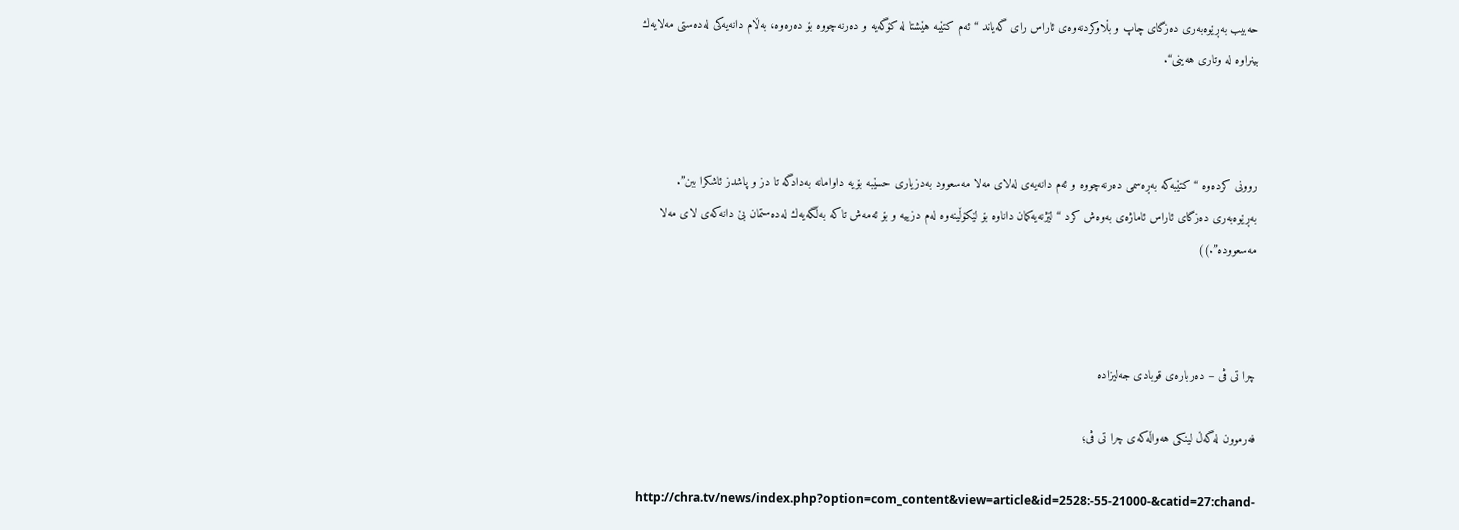حه‌بیب به‌ڕێوه‌به‌ری ده‌زگای چاپ و بڵاوكردنه‌وه‌ی ئاراس رای گه‌یاند “ئه‌م كتێبه‌ هێشتا له‌ كۆگه‌یه‌ و ده‌رنه‌چووه‌ بۆ ده‌ره‌وه‌، به‌ڵام دانه‌یه‌كی له‌ده‌ستی مه‌لایه‌ك بینراوه‌ له‌ وتاری هه‌ینی“.



روونی كرده‌وه‌ “كتێبه‌كه‌ به‌ڕه‌سمی ده‌رنه‌چووه‌ و ئه‌م دانه‌یه‌ی له‌لای مه‌لا مه‌سعوود به‌دزیاری حسێبه‌ بۆیه‌ داوامانه‌ به‌دادگه‌ تا دز و پاشدز ئاشكرا ببن”. به‌ڕێوه‌به‌ری ده‌زگای ئاراس ئاماژه‌ی به‌وه‌ش كرد “لێژنه‌یه‌كمان داناوه‌ بۆ لێكۆڵینه‌وه‌ له‌م دزییه‌ و بۆ ئه‌مه‌ش تاكه‌ به‌ڵگه‌یه‌ك له‌ده‌ستمان بێ دانه‌كه‌ی لای مه‌لا مه‌سعووده‌”.))



چرا تی ڤی – ده‌رباره‌ی قوبادی جه‌لیزاده‌

فه‌رموون له‌گه‌ڵ لینكی هه‌واڵه‌كه‌ی چرا تی ڤی؛

http://chra.tv/news/index.php?option=com_content&view=article&id=2528:-55-21000-&catid=27:chand-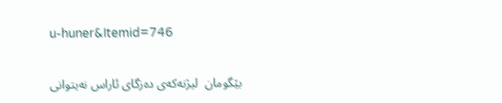u-huner&Itemid=746

بێگومان  لیژنه‌كه‌ی ده‌زگای ئاراس نه‌یتوانی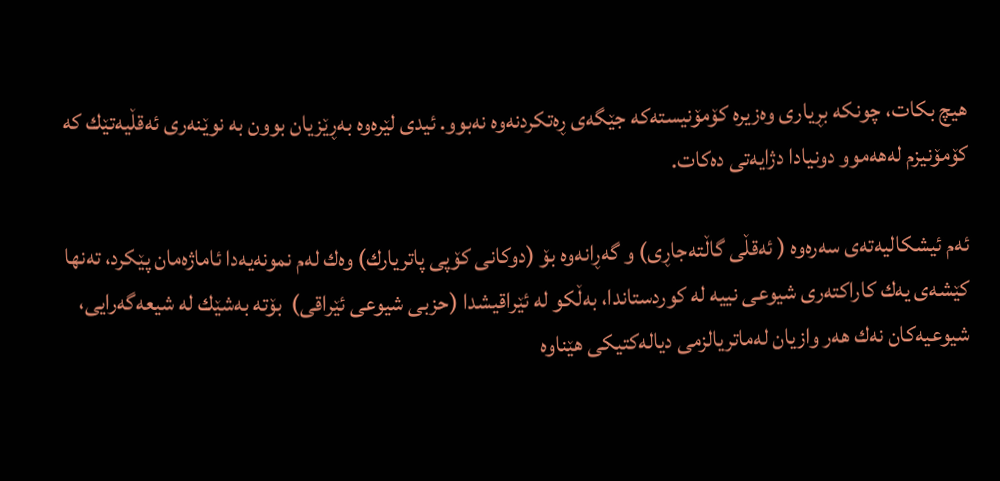هیچ بكات، چونكه‌ بڕیاری وه‌زیره‌ كۆمۆنیسته‌كه‌ جێگه‌ی ڕه‌تكردنه‌وه‌ نه‌بوو. ئیدی لێره‌وه‌ به‌ڕێزیان بوون به‌ نوێنه‌ری ئه‌قڵیه‌تێك كه‌ كۆمۆنیزم له‌هه‌موو دونیادا دژایه‌تی ده‌كات.

ئه‌م ئیشكالیه‌ته‌ی سه‌ره‌وه ( ئه‌قڵی گاڵته‌جاڕی) و گه‌ڕانه‌وه‌ بۆ (دوكانی كۆپی پاتریارك) وه‌ك له‌م نمونه‌یه‌دا ئاماژه‌مان پێكرد، ته‌نها كێشه‌ی یه‌ك كاراكته‌ری شیوعی نییه‌ له‌ كوردستاندا، به‌ڵكو له‌ ئێراقیشدا (حزبی شیوعی ئێراقی)  بۆته‌ به‌شێك له‌ شیعه‌گه‌رایی،  شیوعیه‌كان نه‌ك هه‌ر وازیان له‌ماتریالزمی دیاله‌كتیكی هێناوه‌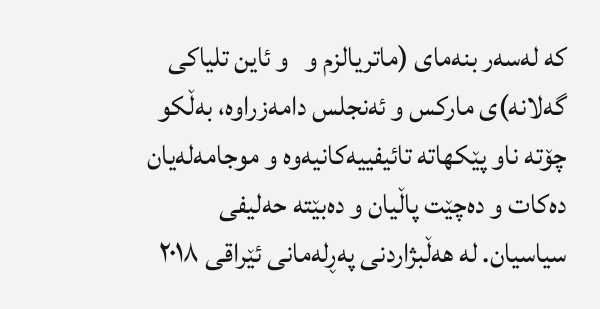كه ‌له‌سه‌ر بنه‌مای (ماتریالزم و   و ئاین تلیاكی گه‌لانه‌)ی ماركس و ئه‌نجلس دامه‌زراوه‌، به‌ڵكو چۆته‌ ناو پێكهاته‌ تائیفییه‌كانیه‌وه‌ و موجامه‌له‌یان ده‌كات و ده‌چێت پاڵیان و ده‌بێته‌ حه‌لیفی سیاسیان. له هه‌ڵبژاردنی په‌ڕله‌مانی ئێراقی ٢٠١٨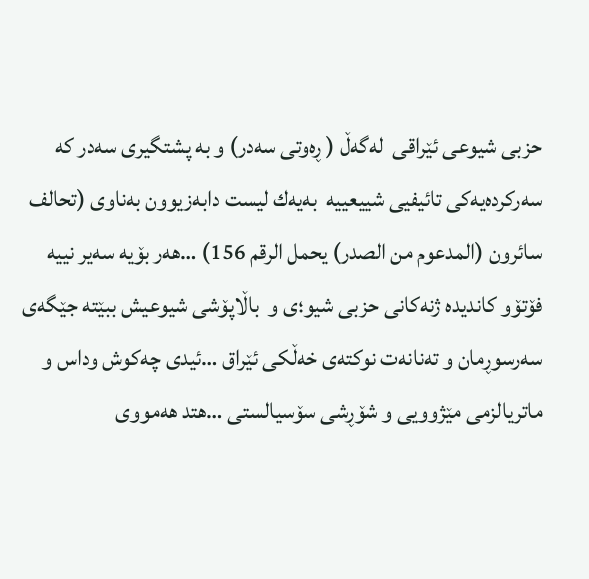حزبی شیوعی ئێراقی  له‌گه‌ڵ ( ڕه‌وتی سه‌در) و به‌ پشتگیری سه‌در كه‌ سه‌ركرده‌یه‌كی تائیفیی شییعییه‌  به‌یه‌ك لیست دابه‌زیوون به‌ناوی (تحالف سائرون (المدعوم من الصدر) يحمل الرقم 156) …هه‌ر بۆیه‌ سه‌یر نییه‌ فۆتۆو كاندیده‌ ژنه‌كانی حزبی شیو؛ی و  باڵاپۆشی شیوعیش ببێته جێگه‌ی سه‌رسوڕمان و ته‌نانه‌ت نوكته‌ی خه‌ڵكی ئێراق …ئیدی چه‌كوش وداس و ماتریالزمی مێژوویی و شۆڕشی سۆسیالستی …هتد هه‌مووی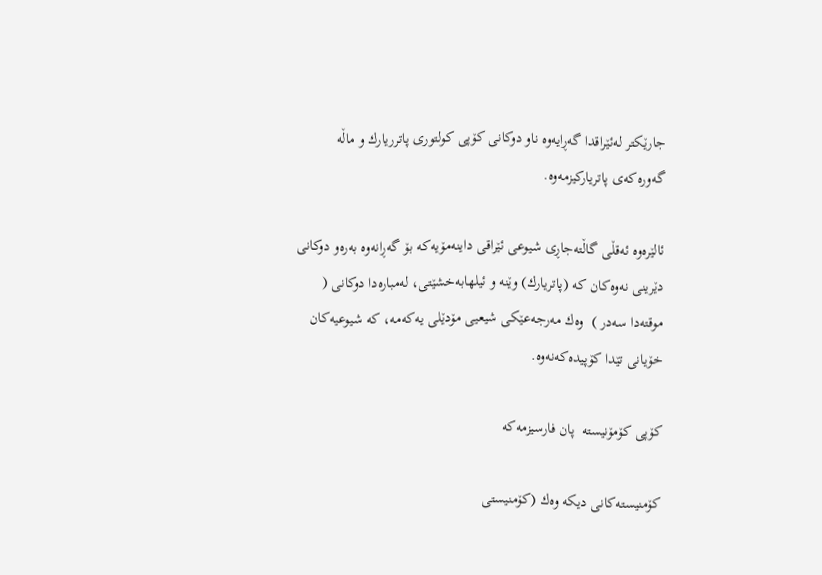جارێكتر له‌ئێراقدا گه‌ڕایه‌وه‌ ناو دوكانی كۆپی كولتوری پاترریارك و ماڵه‌ گه‌وره‌كه‌ی پاتریاركیزمه‌وه‌.

ئالێره‌وه‌ ئه‌قڵی گاڵته‌جاڕی شیوعی ئێراقی داینه‌مۆیه‌كه‌ بۆ گه‌ڕانه‌وه به‌ره‌و دوكانی دێرینی نه‌وه‌كان كه‌ (پاتریارك) وێنه‌ و ئیلهابه‌خشێتی، له‌مباره‌دا دوكانی ( موقته‌دا سه‌در )  وه‌ك مه‌رجه‌عێكی شیعیی مۆدێلی یه‌كه‌مه‌، كه‌ شیوعیه‌كان خۆیانی تێدا كۆپیده‌كه‌نه‌وه‌.

كۆپی كۆمۆنیسته  پان فارسیزمه‌كه‌‌‌

كۆمنیسته‌كانی دیكه‌ وه‌ك (كۆمنیستی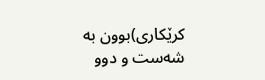كرێكاری)بوون به‌ شه‌ست و دوو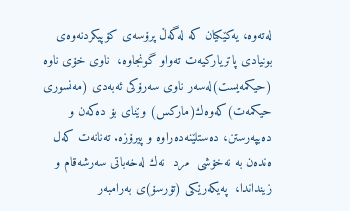له‌ته‌وه‌، یه‌كێكیان كه‌ له‌گه‌ڵ پرۆسه‌ی كۆپیكردنه‌وه‌ی بونیادی پاتریاركیه‌ت ته‌واو گونجاوه‌،  ناوی خۆی ناوه‌ (حیكمه‌یست)له‌سه‌ر ناوی سه‌رۆكی ئه‌به‌دی (مه‌نسوری حیكمه‌ت)كه‌وه‌ك(ماركس) وێنای بۆ ده‌كه‌ن و ده‌یپه‌رستن، ده‌ستلێنه‌ده‌راوه‌ و پیرۆزه‌‌. ته‌نانه‌ت كه‌ل ه‌نده‌ن ‌به‌ نه‌خۆشی  مرد  نه‌ك له‌خه‌باتی سه‌رشه‌قام و زینداندا،  په‌یكه‌رێكی (تۆرسۆ)ی به‌رامبه‌ر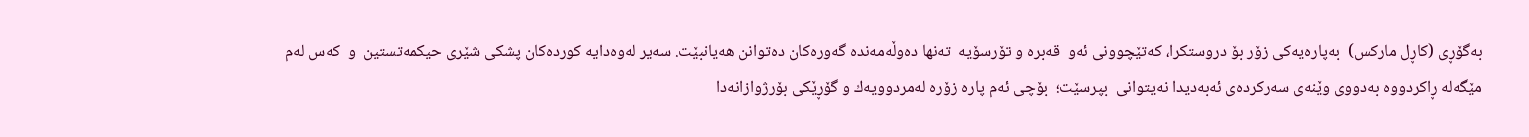به‌گۆڕی (كاڕل ماركس)  به‌پاره‌یه‌كی زۆر بۆ دروستكرا، كه‌تێچوونی ئه‌و  قه‌بره‌ و تۆرسۆیه‌  ته‌نها ده‌وڵه‌مه‌نده گه‌وره‌كان ده‌توانن هه‌یانبێت. سه‌یر له‌وه‌دایه‌ ‌كورده‌كان پشكی شێری حیكمه‌تستین  و  كه‌س له‌م مێگه‌له‌ ڕاكردووه‌ به‌دووی وێنه‌ی سه‌ركرده‌ی ئه‌به‌دیدا نه‌یتوانی  بپرسێت؛  بۆچی ئه‌م پاره‌ زۆره‌ له‌مردوویه‌ك و گۆڕێكی بۆرژوازانه‌دا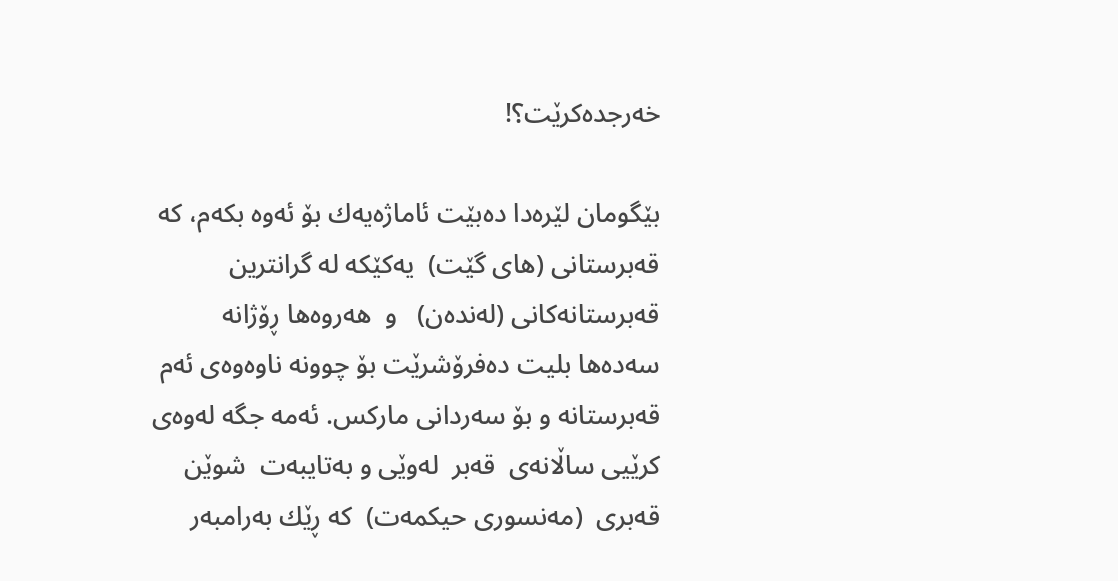خه‌رجده‌كرێت؟!

بێگومان لێره‌دا ده‌بێت ئاماژه‌یه‌ك بۆ ئه‌وه‌ بكه‌م، كه‌  قه‌برستانی (های گێت)  یه‌كێكه‌ له‌ گرانترین قه‌برستانه‌كانی (له‌نده‌ن)   و  هه‌روه‌ها ‌ڕۆژانه  سه‌ده‌ها بلیت ده‌فرۆشرێت بۆ چوونه‌ ناوه‌وه‌ی ئه‌م قه‌برستانه‌ و بۆ سه‌ردانی ماركس. ئه‌مه‌ جگه‌ له‌وه‌ی  كرێیی ساڵانه‌ی  قه‌بر  له‌وێی و به‌تایبه‌ت  شوێن قه‌بری  (مه‌نسوری حیكمه‌ت)  كه‌ ڕێك به‌رامبه‌ر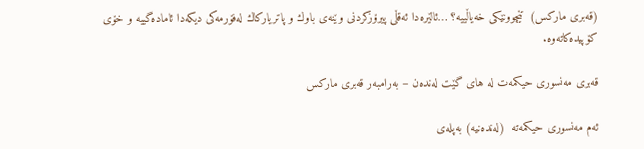(قه‌بری ماركس)  تێچوونێكی خه‌یاڵییه‌؟ …ئالێره‌دا ئه‌قڵی پیرۆزكردنی وێنه‌ی باوك و پاتریاركاك له‌فۆرمه‌كی دیكه‌دا ئاماده‌گییه‌ و خۆی كۆپیده‌كاته‌وه‌.

قه‌بری مه‌نسوری حیكمه‌ت له‌ های گێت له‌نده‌ن – به‌رامبه‌ر قه‌بری ماركس

ئه‌م مه‌نسوری حیكمه‌ته‌  (له‌نده‌نیه) به‌پله‌ی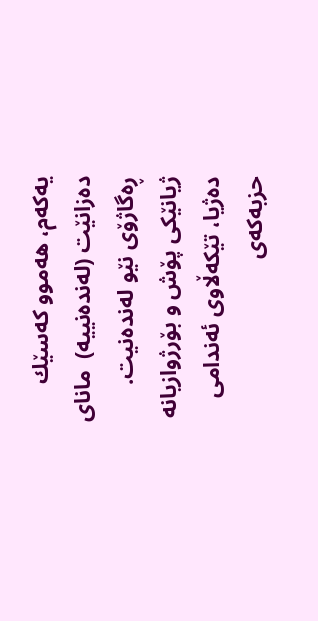یه‌كه‌م، هه‌موو كه‌سێك ده‌زانێت (له‌نده‌نییه‌)  مانای ڕه‌گاژۆی نێو له‌نده‌نیت. ژیانێكی پۆش و بۆرژوازیانه‌ ده‌ژیا، تێكه‌ڵاوی ئه‌ندامی حزبه‌كه‌ی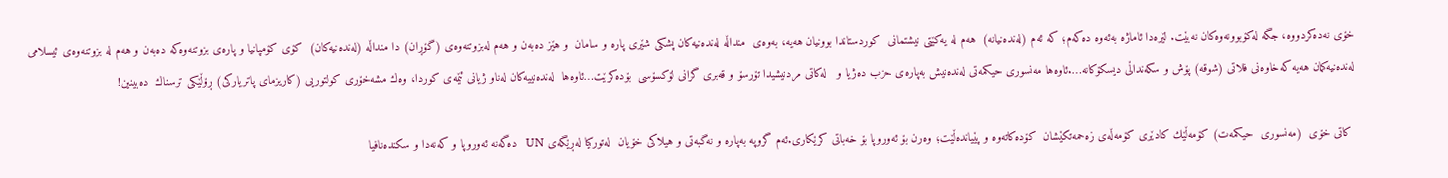خۆی نه‌ده‌كردووه‌، جگه‌ له‌كۆبوونه‌وه‌كان نه‌بێت. لێره‌دا ئاماژه‌ به‌ئه‌وه‌ ده‌كه‌م؛ كه ‌ئه‌م (له‌نده‌نیانه‌‌)  هه‌م له‌ یه‌كێتی نیشتمانی  كوردستاندا بوونیان هه‌یه‌، به‌وه‌ی  منداڵه‌ له‌نده‌نیه‌كان پشكی شێری پاره‌ و سامان  و هێز ده‌به‌ن و هه‌م له‌بزوتنه‌وه‌ی (گۆڕان) دا منداڵه‌ (له‌نده‌نیه‌كان)  كۆی كۆمپانیا و پاره‌ی بزوتنه‌وه‌كه‌ ده‌به‌ن و هه‌م له‌ بزوتنه‌وه‌ی ئیسلامی له‌نده‌نیه‌كمان هه‌یه‌ كه‌خاوه‌نی فلاتی (شوقه‌) پۆش و سكه‌نداڵی دیسكۆكانه‌‌….ئاوه‌ها مه‌نسوری حیكمه‌تی له‌نده‌نیش به‌پاره‌ی حزب ده‌ژیا و   له‌كاتی مردنیشیدا تۆرسۆ و قه‌بری گرانی لۆكسۆسی  بۆده‌كرێت…ئاوه‌ها  له‌نده‌نییه‌كان له‌ناو ژیانی ئێمه‌ی كوردا، وه‌ك مشه‌خۆری كولتوریی (كاریزمای پاتریاركی) ڕۆڵێكی ترسناك  ده‌بینین!

 كاتی خۆی  (مه‌نسوری  حیكمه‌ت) كۆمه‌ڵێك كادێری كۆمه‌ڵه‌ی زه‌حمه‌تكێشان  كۆده‌كاته‌وه‌ و پێیانده‌ڵێت؛ وه‌رن بۆ ئه‌وروپا بۆ خه‌باتی كرێكاری.ئه‌م گروپه‌ به‌پاره‌ و نه‌گبه‌تی و هیلاكی خۆیان  له‌توركیا له‌ڕێگه‌ی UN   ده‌گه‌نه‌ ئه‌وروپا و كه‌نه‌دا و سكنده‌نافیا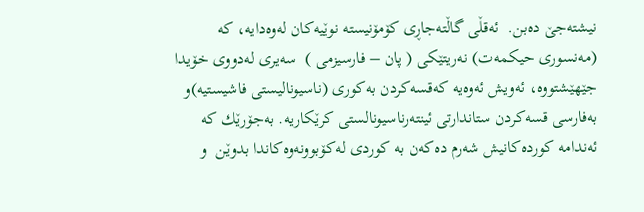نیشته‌جێ ده‌بن.  ئه‌قڵی گاڵته‌جاڕی كۆمۆنیسته‌ نوێیه‌كان له‌وه‌دایه‌، كه‌  (مه‌نسوری حیكمه‌ت) نه‌ریتێكی ( پان – فارسیزمی )  سه‌یری له‌دووی خۆیدا جێهێشتووه، ئه‌ویش ئه‌وه‌یه‌ كه‌قسه‌كردن به‌كوری (ناسیونالیستی فاشیستیه‌)و به‌فارسی قسه‌كردن ستاندارتی ئینته‌رناسیونالستی كرێكاریه‌. به‌جۆرێك كه‌ ئه‌ندامه‌ كورده‌كانیش شه‌رم ده‌كه‌ن به‌ كوردی له‌كۆبوونه‌وه‌كاندا بدوێن  و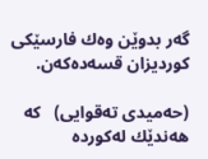گه‌ر بدوێن وه‌ك فارسێكی كوردیزان قسه‌ده‌كه‌ن.

(حه‌میدی ته‌قوایی)   كه‌ هه‌ندێك له‌كورده‌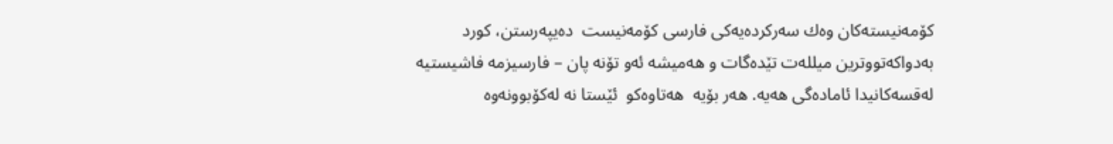كۆمه‌نیسته‌كان وه‌ك سه‌ركرده‌یه‌كی فارسی كۆمه‌نیست  ده‌یپه‌رستن، كورد به‌دواكه‌تووترین میلله‌ت تێده‌گات و هه‌میشه‌ ئه‌و تۆنه‌ پان – فارسیزمه‌ فاشیستیه‌‌ له‌قسه‌كانیدا ئاماده‌گی هه‌یه‌. هه‌ر بۆیه‌  هه‌تاوه‌كو  ئێستا نه ‌له‌كۆبوونه‌وه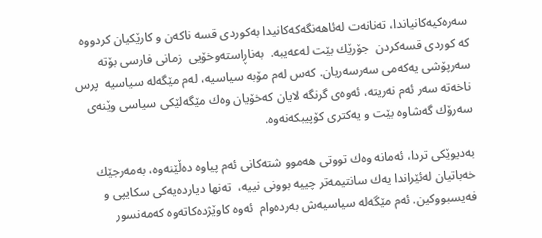سه‌ره‌كیه‌كانیاندا، ته‌نانه‌ت له‌ئاهه‌نگه‌كه‌كانیدا به‌كوردی قسه‌ ناكه‌ن و كارێكیان كردووه‌ كه‌ كوردی قسه‌كردن  جۆرێك بێت له‌عه‌یبه‌.  به‌ناڕاسته‌وخۆیی  زمانی فارسی بۆته‌ سه‌رپۆشی یه‌كه‌می سه‌رسه‌ریان. كه‌س له‌م مۆبه‌ سیاسیه‌، له‌م مێگه‌له‌ سیاسیه‌  پرس ناخه‌ته‌ سه‌ر ئه‌م نه‌ریته‌، ئه‌وه‌ی گرنگه‌ لایان كه‌خۆیان وه‌ك مێگه‌لێكی سیاسی وێنه‌ی سه‌رۆك گه‌شاوه‌ بێت و یه‌كتری كۆپیبكه‌نه‌وه‌.

به‌دیوێكی تردا، ئه‌مانه‌ وه‌ك تووتی هه‌موو شته‌كانی ئه‌م پیاوه‌ ده‌ڵێنه‌وه‌، به‌مه‌رجێك خه‌باتیان له‌ئێراندا یه‌ك سانتیمه‌تر چییه‌ بوونی نییه‌،  ته‌نها دیارده‌یه‌كی سكایپی و فه‌یسبووكین. ئه‌م مێگه‌له‌ سیاسیه‌ش به‌رده‌وام  ئه‌وه‌ كاوێژده‌كاته‌وه‌ كه‌مه‌نسور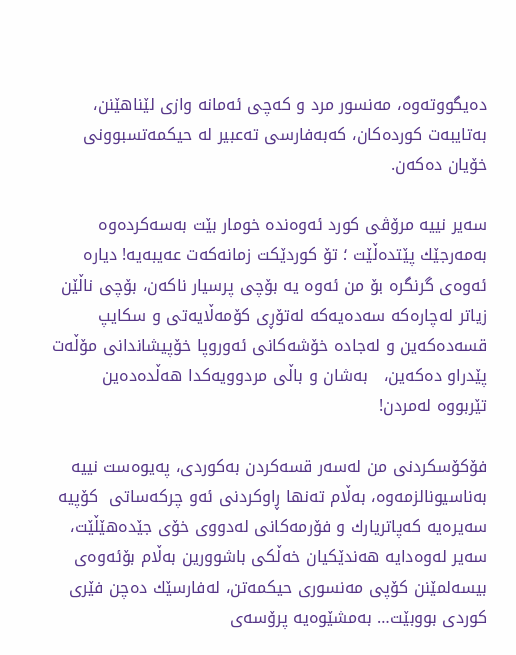ده‌یگووته‌وه‌، مه‌نسور مرد و كه‌چی ئه‌مانه‌ وازی لێناهێنن، به‌تایبه‌ت كورده‌كان، كه‌به‌فارسی ته‌عبیر له‌ حیكمه‌تسبوونی خۆیان ده‌كه‌ن.

سه‌یر نییه‌ مرۆڤی كورد ئه‌وه‌نده‌ خومار بێت به‌سه‌كرده‌وه‌ به‌مه‌رجێك پێتده‌ڵێت ؛ تۆ كوردێكت زمانه‌كه‌ت عه‌یبه‌یه‌! دیاره‌ ئه‌وه‌ی گرنگره‌ بۆ من ئه‌وه‌ یه‌ بۆچی پرسیار ناكه‌ن، بۆچی ناڵێن زیاتر له‌چاره‌كه‌ سه‌ده‌یه‌كه‌ له‌تۆڕی كۆمه‌ڵایه‌تی و سكایپ قسه‌ده‌كه‌ین و له‌جاده‌ خۆشه‌كانی ئه‌وروپا خۆپیشاندانی مۆڵه‌ت پێدراو ده‌كه‌ین،   به‌شان و باڵی مردوویه‌كدا هه‌ڵده‌ده‌ین  تێربووه‌ له‌مردن!

فۆكۆسكردنی من له‌سه‌ر قسه‌كردن به‌كوردی، په‌یوه‌ست نییه‌ به‌ناسیونالزمه‌وه‌، به‌ڵام ته‌نها ڕاوكردنی ئه‌و چركه‌ساتی  كۆپیه‌ سه‌یره‌یه‌ كه‌پاتریارك و فۆرمه‌كانی له‌دووی خۆی جێده‌هێڵێت، سه‌یر له‌وه‌دایه‌ هه‌ندێكیان خه‌ڵكی باشوورین به‌ڵام بۆئه‌وه‌ی بیسه‌لمێنن كۆپی مه‌نسوری حیكمه‌تن، له‌فارسێك ده‌چن فێری كوردی بووبێت… به‌مشێوه‌یه‌ پرۆسه‌ی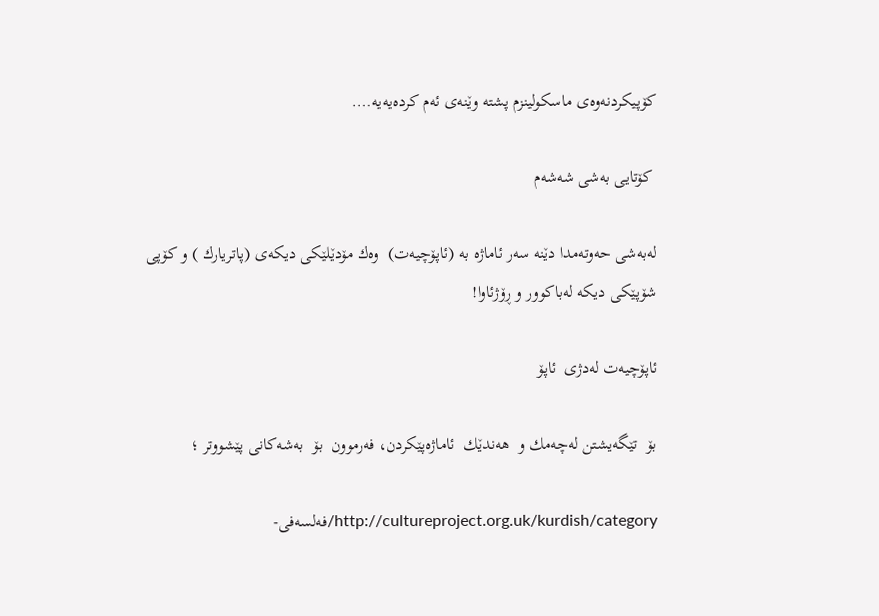كۆپیكردنه‌وه‌ی ماسكولینزم پشته‌ وێنه‌ی ئه‌م كرده‌یه‌یه‌….

 كۆتایی به‌شی شه‌شه‌م

له‌به‌شی حه‌وته‌مدا دێنه‌ سه‌ر ئاماژه‌ به‌ (ئاپۆچیه‌ت)  وه‌ك مۆدێلێكی دیكه‌ی (پاتریارك ) و كۆپی شۆپێكی دیكه‌ له‌باكوور و ڕۆژئاوا!

ئاپۆچیه‌ت له‌دژی  ئاپۆ

بۆ  تێگه‌یشتن له‌چه‌مك و  هه‌ندێك  ئاماژه‌پێكردن، فه‌رموون  بۆ  به‌شه‌كانی پێشووتر ؛

http://cultureproject.org.uk/kurdish/category/فه‌لسه‌فی-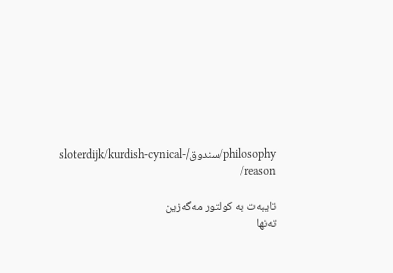philosophy/سندوق/sloterdijk/kurdish-cynical-reason/

تایبه‌ت به‌ كولتور مه‌گه‌زین
ته‌نها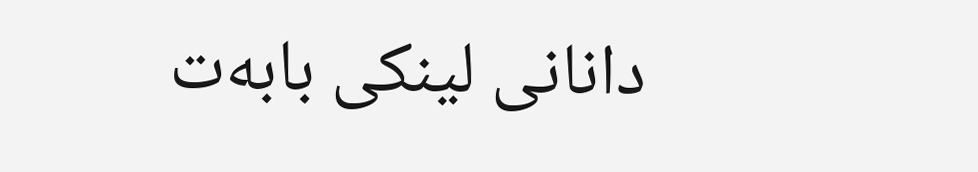دانانی لینكی بابه‌ت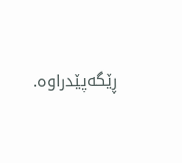ڕێگه‌پێدراوه‌.